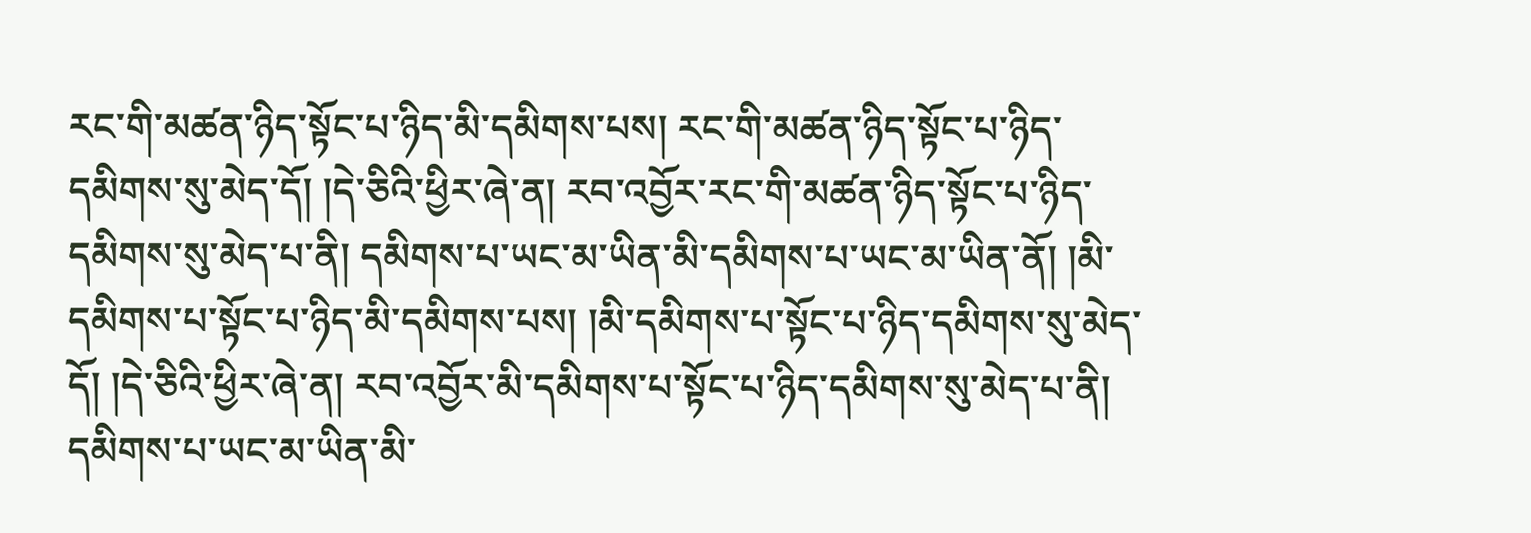རང་གི་མཚན་ཉིད་སྟོང་པ་ཉིད་མི་དམིགས་པས། རང་གི་མཚན་ཉིད་སྟོང་པ་ཉིད་དམིགས་སུ་མེད་དོ། །དེ་ཅིའི་ཕྱིར་ཞེ་ན། རབ་འབྱོར་རང་གི་མཚན་ཉིད་སྟོང་པ་ཉིད་དམིགས་སུ་མེད་པ་ནི། དམིགས་པ་ཡང་མ་ཡིན་མི་དམིགས་པ་ཡང་མ་ཡིན་ནོ། །མི་དམིགས་པ་སྟོང་པ་ཉིད་མི་དམིགས་པས། །མི་དམིགས་པ་སྟོང་པ་ཉིད་དམིགས་སུ་མེད་དོ། །དེ་ཅིའི་ཕྱིར་ཞེ་ན། རབ་འབྱོར་མི་དམིགས་པ་སྟོང་པ་ཉིད་དམིགས་སུ་མེད་པ་ནི། དམིགས་པ་ཡང་མ་ཡིན་མི་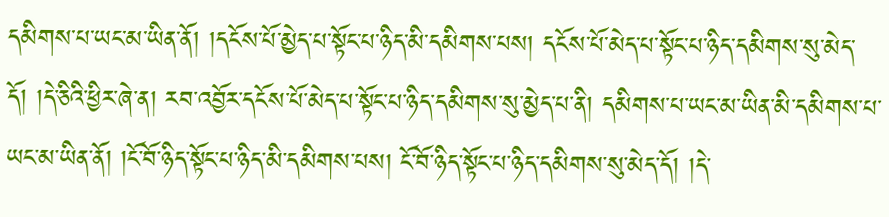དམིགས་པ་ཡང་མ་ཡིན་ནོ། །དངོས་པོ་མྱེད་པ་སྟོང་པ་ཉིད་མི་དམིགས་པས། དངོས་པོ་མེད་པ་སྟོང་པ་ཉིད་དམིགས་སུ་མེད་དོ། །དེ་ཅིའི་ཕྱིར་ཞེ་ན། རབ་འབྱོར་དངོས་པོ་མེད་པ་སྟོང་པ་ཉིད་དམིགས་སུ་མྱེད་པ་ནི། དམིགས་པ་ཡང་མ་ཡིན་མི་དམིགས་པ་ཡང་མ་ཡིན་ནོ། །ངོ་བོ་ཉིད་སྟོང་པ་ཉིད་མི་དམིགས་པས། ངོ་བོ་ཉིད་སྟོང་པ་ཉིད་དམིགས་སུ་མེད་དོ། །དེ་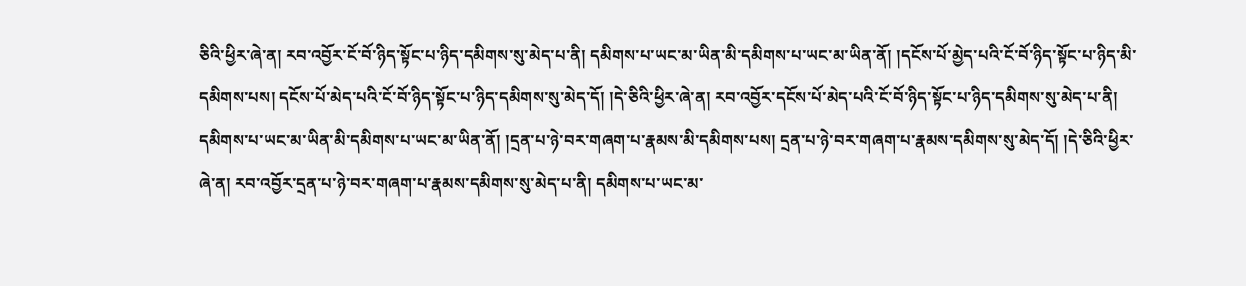ཅིའི་ཕྱིར་ཞེ་ན། རབ་འབྱོར་ངོ་བོ་ཉིད་སྟོང་པ་ཉིད་དམིགས་སུ་མེད་པ་ནི། དམིགས་པ་ཡང་མ་ཡིན་མི་དམིགས་པ་ཡང་མ་ཡིན་ནོ། །དངོས་པོ་མྱེད་པའི་ངོ་བོ་ཉིད་སྟོང་པ་ཉིད་མི་དམིགས་པས། དངོས་པོ་མེད་པའི་ངོ་བོ་ཉིད་སྟོང་པ་ཉིད་དམིགས་སུ་མེད་དོ། །དེ་ཅིའི་ཕྱིར་ཞེ་ན། རབ་འབྱོར་དངོས་པོ་མེད་པའི་ངོ་བོ་ཉིད་སྟོང་པ་ཉིད་དམིགས་སུ་མེད་པ་ནི། དམིགས་པ་ཡང་མ་ཡིན་མི་དམིགས་པ་ཡང་མ་ཡིན་ནོ། །དྲན་པ་ཉེ་བར་གཞག་པ་རྣམས་མི་དམིགས་པས། དྲན་པ་ཉེ་བར་གཞག་པ་རྣམས་དམིགས་སུ་མེད་དོ། །དེ་ཅིའི་ཕྱིར་ཞེ་ན། རབ་འབྱོར་དྲན་པ་ཉེ་བར་གཞག་པ་རྣམས་དམིགས་སུ་མེད་པ་ནི། དམིགས་པ་ཡང་མ་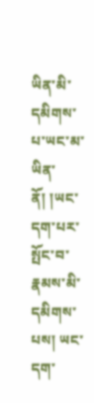ཡིན་མི་དམིགས་པ་ཡང་མ་ཡིན་ནོ། །ཡང་དག་པར་སྤོང་བ་རྣམས་མི་དམིགས་པས། ཡང་དག་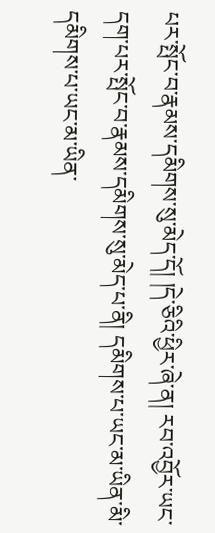པར་སྤོང་བ་རྣམས་དམིགས་སུ་མེད་དོ། །དེ་ཅིའི་ཕྱིར་ཞེ་ན། རབ་འབྱོར་ཡང་དག་པར་སྤོང་བ་རྣམས་དམིགས་སུ་མེད་པ་ནི། དམིགས་པ་ཡང་མ་ཡིན་མི་དམིགས་པ་ཡང་མ་ཡིན་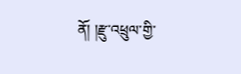ནོ། །རྫུ་འཕྲུལ་གྱི་